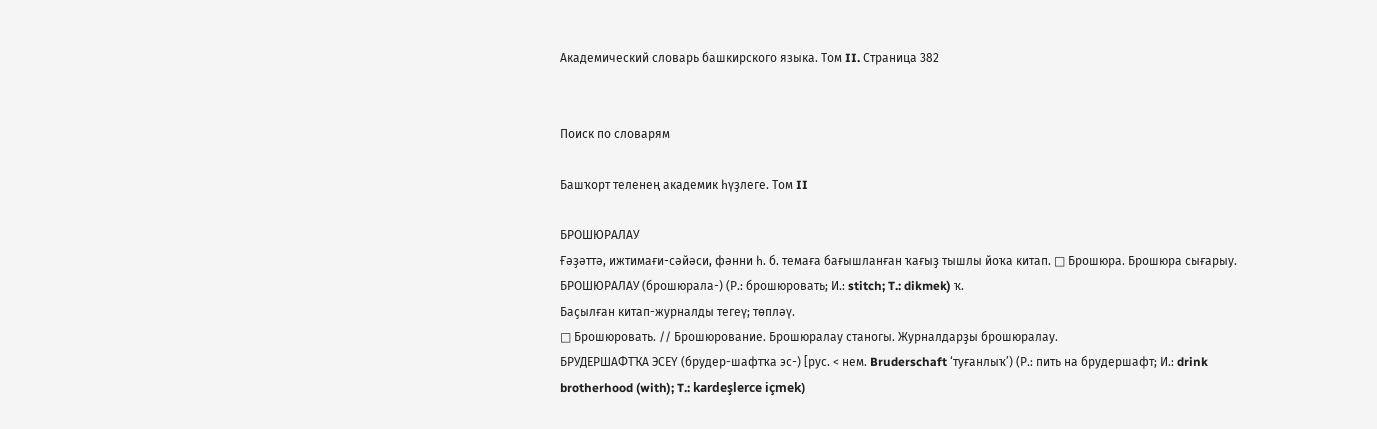Академический словарь башкирского языка. Том II. Страница 382


Поиск по словарям

Башҡорт теленең академик һүҙлеге. Том II

БРОШЮРАЛАУ
Ғәҙәттә, ижтимағи-сәйәси, фәнни һ. б. темаға бағышланған ҡағыҙ тышлы йоҡа китап. □ Брошюра. Брошюра сығарыу.
БРОШЮРАЛАУ (брошюрала-) (Р.: брошюровать; И.: stitch; T.: dikmek) ҡ.
Баҫылған китап-журналды тегеү; төпләү.
□ Брошюровать. // Брошюрование. Брошюралау станогы. Журналдарҙы брошюралау.
БРУДЕРШАФТҠА ЭСЕҮ (брудер-шафтҡа эс-) [рус. < нем. Bruderschaft ‘туғанлыҡ’) (Р.: пить на брудершафт; И.: drink brotherhood (with); T.: kardeşlerce içmek)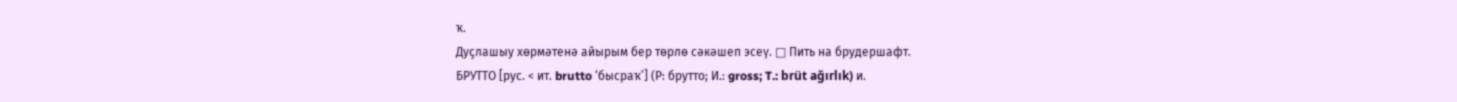ҡ.
Дуҫлашыу хөрмәтенә айырым бер төрлө сәкәшеп эсеү. □ Пить на брудершафт.
БРУТТО [рус. < ит. brutto ‘бысраҡ’] (Р: брутто; И.: gross; T.: brüt ağırlık) и.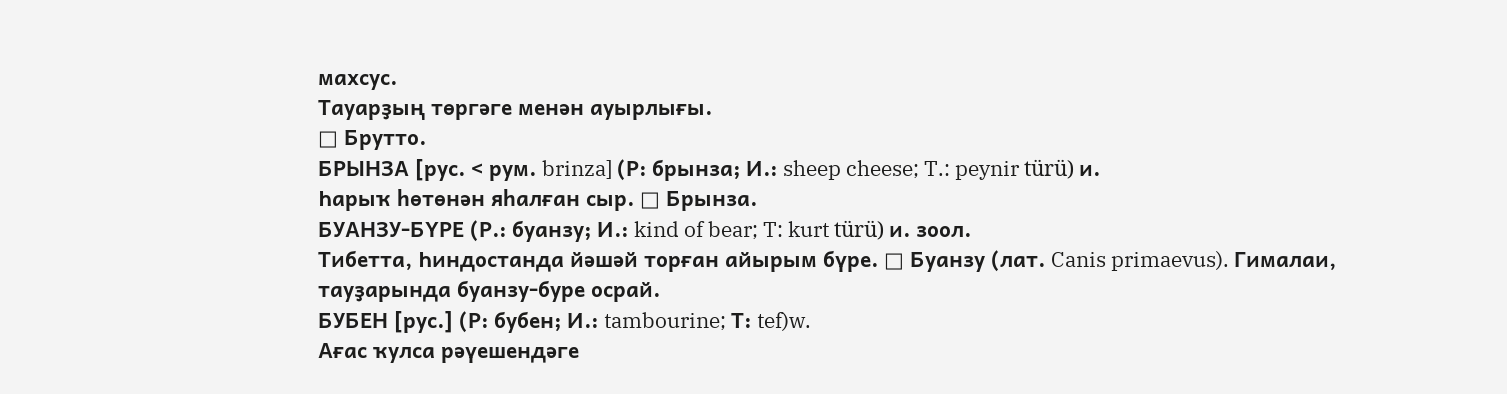махсус.
Тауарҙың төргәге менән ауырлығы.
□ Брутто.
БРЫНЗА [рус. < рум. brinza] (Р: брынза; И.: sheep cheese; T.: peynir türü) и.
Һарыҡ һөтөнән яһалған сыр. □ Брынза.
БУАНЗУ-БҮРЕ (Р.: буанзу; И.: kind of bear; T: kurt türü) и. зоол.
Тибетта, Һиндостанда йәшәй торған айырым бүре. □ Буанзу (лат. Canis primaevus). Гималаи, тауҙарында буанзу-буре осрай.
БУБЕН [рус.] (Р: бубен; И.: tambourine; Т: tef)w.
Ағас ҡулса рәүешендәге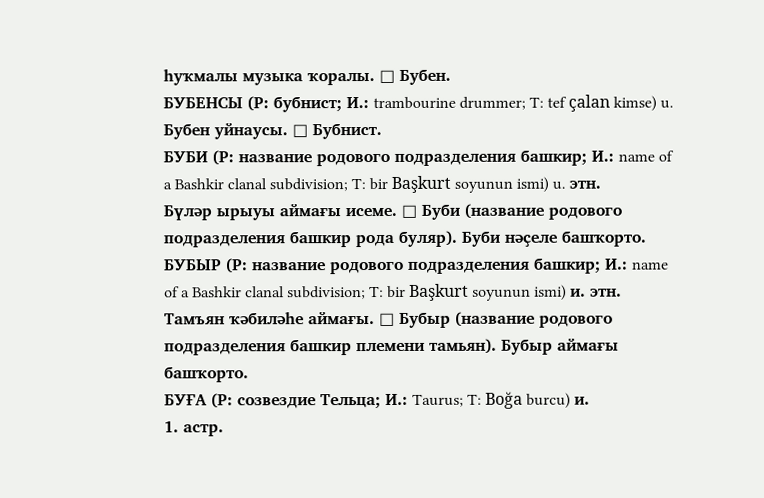һуҡмалы музыка ҡоралы. □ Бубен.
БУБЕНСЫ (Р: бубнист; И.: trambourine drummer; T: tef çalan kimse) u.
Бубен уйнаусы. □ Бубнист.
БУБИ (Р: название родового подразделения башкир; И.: name of a Bashkir clanal subdivision; T: bir Başkurt soyunun ismi) u. этн.
Бүләр ырыуы аймағы исеме. □ Буби (название родового подразделения башкир рода буляр). Буби нәҫеле башҡорто.
БУБЫР (Р: название родового подразделения башкир; И.: name of a Bashkir clanal subdivision; T: bir Başkurt soyunun ismi) и. этн.
Тамъян ҡәбиләһе аймағы. □ Бубыр (название родового подразделения башкир племени тамьян). Бубыр аймағы башҡорто.
БУҒА (Р: созвездие Тельца; И.: Taurus; T: Boğa burcu) и.
1. астр.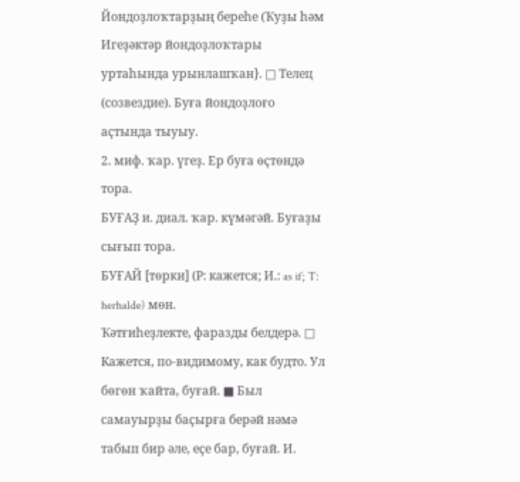Йондоҙлоҡтарҙың береһе (Ҡуҙы һәм Игеҙәктәр йондоҙлоҡтары уртаһында урынлашҡан}. □ Телец (созвездие). Буға йондоҙлоғо аҫтында тыуыу.
2. миф. ҡар. үгеҙ. Ер буға өҫтөндә тора.
БУҒАҘ и. диал. ҡар. күмәгәй. Буғаҙы сығып тора.
БУҒАЙ [төрки] (Р: кажется; И.: as if; T: herhalde) мөн.
Ҡәтғиһеҙлекте, фаразды белдерә. □ Кажется, по-видимому, как будто. Ул бөгөн ҡайта, буғай. ■ Был самауырҙы баҫырға берәй нәмә табып бир әле, еҫе бар, буғай. И.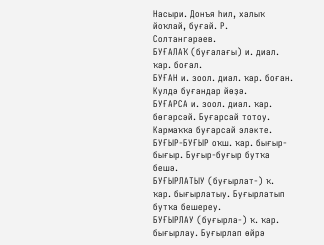Насыри. Донъя һил, халыҡ йоҡлай, буғай. Р. Солтангәрәев.
БУҒАЛАҠ (буғалағы) и. диал. ҡар. боғал.
БУҒАН и. зоол. диал. ҡар. боған. Кулдә буғандар йөҙә.
БУҒАРСА и. зоол. диал. ҡар. бөгәрсәй. Буғарсай тотоу. Кармаҡҡа буғарсай эләкте.
БУҒЫР-БУҒЫР оҡш. ҡар. бығыр-бығыр. Буғыр-буғыр бутҡа бешә.
БУҒЫРЛАТЫУ (буғырлат-) ҡ. ҡар. бығырлатыу. Буғырлатып бутҡа бешереу.
БУҒЫРЛАУ (буғырла-) ҡ. ҡар. бығырлау. Буғырлап өйрә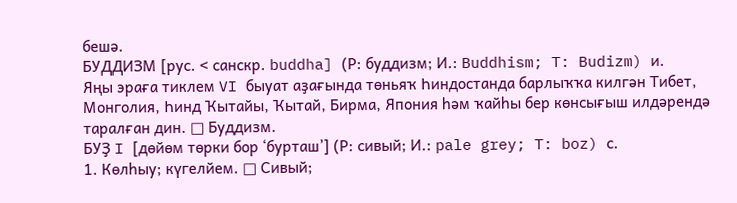бешә.
БУДДИЗМ [рус. < санскр. buddha] (Р: буддизм; И.: Buddhism; T: Budizm) и.
Яңы эраға тиклем VI быуат аҙағында төньяҡ Һиндостанда барлыҡҡа килгән Тибет, Монголия, Һинд Ҡытайы, Ҡытай, Бирма, Япония һәм ҡайһы бер көнсығыш илдәрендә таралған дин. □ Буддизм.
БУҘ I [дөйөм төрки бор ‘бурташ’] (Р: сивый; И.: pale grey; T: boz) с.
1. Көлһыу; күгелйем. □ Сивый;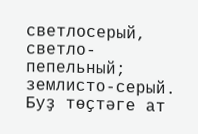светлосерый, светло-пепельный; землисто-серый. Буҙ төҫтәге ат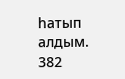һатып алдым.
382